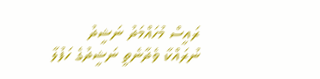ރައީސް މުހައްމަދު ނަޝީދު
ނުރައްކާ ވެދާނެތީ ނަޝީދުގެ ހަފުލާ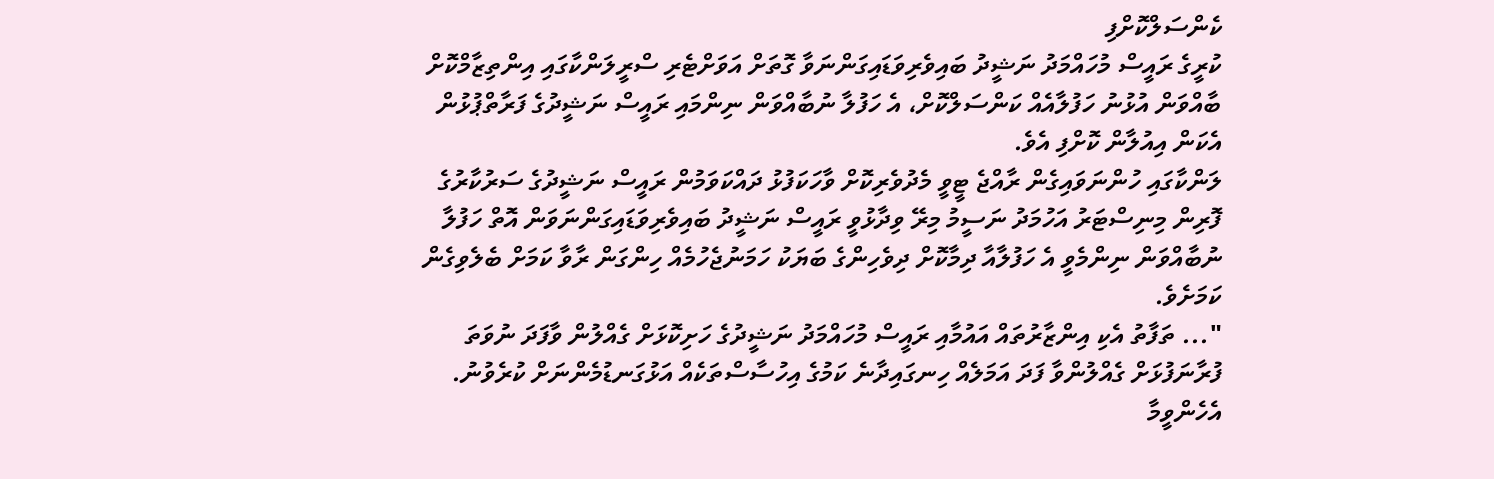ކެންސަލްކޮށްފި
ކުރީގެ ރައީސް މުހައްމަދު ނަޝީދު ބައިވެރިވަޑައިގަންނަވާ ގޮތަށް އަވަށްޓެރި ސްރީލަންކާގައި އިންތިޒާމްކޮށް ބާއްވަން އުޅުނު ހަފުލާއެއް ކަންސަލްކޮށް، އެ ހަފުލާ ނުބާއްވަން ނިންމައި ރައީސް ނަޝީދުގެ ފަރާތްޕުޅުން އެކަން އިއުލާން ކޮށްފި އެވެ.
ލަންކާގައި ހުންނަވައިގެން ރާއްޖެ ޓީވީ މެދުވެރިކޮށް ވާހަކަފުޅު ދައްކަވަމުން ރައީސް ނަޝީދުގެ ސަރުކާރުގެ ފޮރިން މިނިސްޓަރު އަހުމަދު ނަސީމު މިރޭ ވިދާޅުވީ ރައީސް ނަޝީދު ބައިވެރިވަޑައިގަންނަވަން އޮތް ހަފުލާ ނުބާއްވަން ނިންމެވީ އެ ހަފުލާއާ ދިމާކޮށް ދިވެހިންގެ ބަޔަކު ހަމަނުޖެހުމެއް ހިންގަން ރާވާ ކަމަށް ބެލެވިގެން ކަމަށެވެ.
"... ތަފާތު އެކި އިންޒާރުތައް އައުމާއި ރައީސް މުހައްމަދު ނަޝީދުގެ ހަށިކޮޅަށް ގެއްލުން ވާފަދަ ނުވަތަ ފުރާނަފުޅަށް ގެއްލުންވާ ފަދަ އަމަލެއް ހިނގައިދާނެ ކަމުގެ އިހުސާސްތަކެއް އަޅުގަނޑުމެންނަށް ކުރެވުނު. އެހެންވީމާ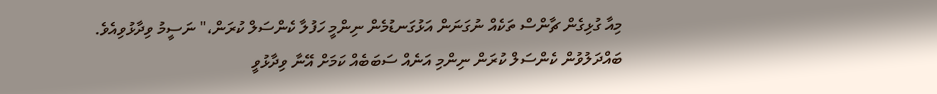މިއާ ގުޅިގެން ޗާންސް ތަކެއް ނުގަނަން އަޅުގަނޑުމެން ނިންމީ ހަފުލާ ކެންސަލް ކުރަން،" ނަސީމު ވިދާޅުވިއެވެ.
ބައްދަލުވުން ކެންސަލް ކުރަން ނިންމި އަނެއް ސަބަބެއް ކަމަށް އޭނާ ވިދާޅުވީ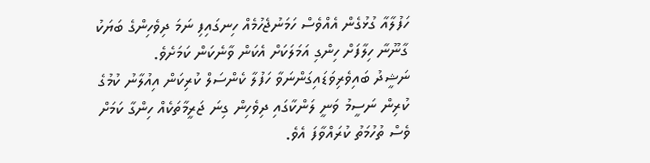ހަފުލާއާ ގުޅުގެން އެއްވެސް ހަމަނުޖެހުމެއް ހިނގައިފި ނަމަ ދިވެހިންގެ ބަޔަކު ގާނޫނާ ހިލާފަށް ހިންގި އަމަލަކަށް އެކަން ވާނެކަން ކަމަށެވެ.
ނަޝީދު ބައިވެރިވަޑައިގަންނަވާ ހަފުލާ ކެންސަލް ކުރިކަން އިއުލާނު ކުމުގެ ކުރިން ނަސީމު ވަނީ ލަންކާގައި ދިވެހިން ގިނަ ޖަރީމާތަކެއް ހިންގާ ކަމަށް ވެސް ތުހުމަތު ކުރައްވާފަ އެވެ.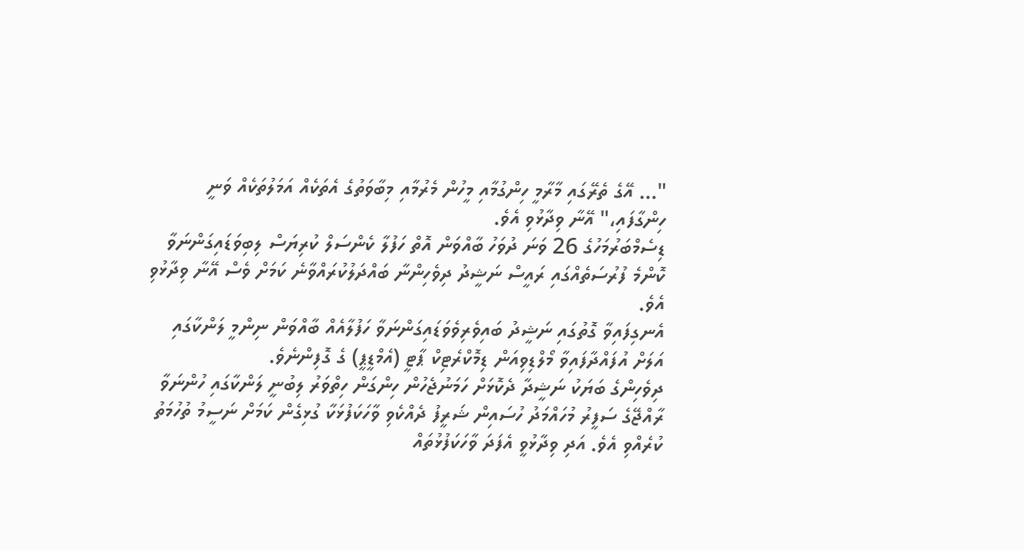"... އޭގެ ތެރޭގައި މާރާމީ ހިންގުމާއި މީހުން މެރުމާއި މިބާވަތުގެ އެތަކެއް އަމަލުތަކެއް ވަނީ ހިންގާފައި،" އޭނާ ވިދާޅުވި އެވެ.
ޑިސެމްބަރުމަހުގެ 26 ވަނަ ދުވަހު ބާއްވަން އޮތް ހަފުލާ ކެންސަލް ކުރިޔަސް ލިބިވަޑައިގަންނަވާ ކޮންމެ ފުރުސަތެއްގައި ރައީސް ނަޝީދު ދިވެހިންނާ ބައްދަލުކުރައްވާނެ ކަމަށް ވެސް އޭނާ ވިދާޅުވި އެވެ.
އެނގިފައިވާ ގޮތުގައި ނަޝީދު ބައިވެރިވެވަޑައިގަންނަވާ ހަފުލާއެއް ބާއްވަން ނިންމީ ލަންކާގައި އަލަށް އުފައްދާފައިވާ މޯލްޑިވިއަން ޑިމޮކްރެޓިކް ޕާޓީ (އެމްޑީޕީ) ގެ ގޮފިންނެވެ.
ދިވެހިންގެ ބަޔަކު ނަޝީދާ ދެކޮޅަށް ހަމަނުޖެހުން ހިންގަން ހިތްވަރު ލިބުނީ ލަންކާގައި ހުންނަވާ ރާއްޖޭގެ ސަފީރު މުހައްމަދު ހުސައިން ޝަރީފު ދެއްކެވި ވާހަކަފުޅަކާ ގުޅިގެން ކަމަށް ނަސީމު ތުހުމަތު ކުރެއްވި އެވެ. އަދި ވިދާޅުވީ އެފަދަ ވާހަކަފުޅުތައް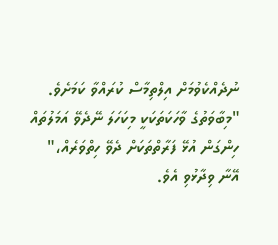ނުދެއްކެވުމަށް އިލްތިމާސް ކުރައްވާ ކަމަށެވެ.
"މިބާވަތުގެ ވާހަކަތަކަކީ މިކަހަލަ ނޭދެވޭ އަމަލުތައް ހިންގަން އުޅޭ ފަރާތްތަކަށް ދެވޭ ހިތްވަރެއް،" އޭނާ ވިދާޅުވި އެވެ.